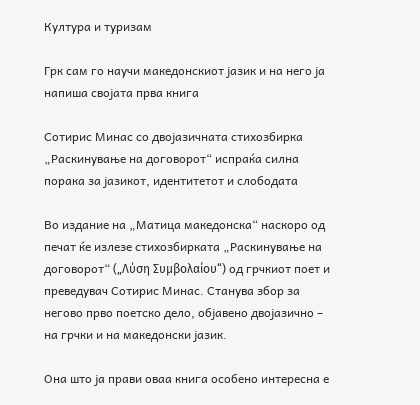Култура и туризам

Грк сам го научи македонскиот јазик и на него ја напиша својата прва книга

Сотирис Минас со двојазичната стихозбирка „Раскинување на договорот“ испраќа силна порака за јазикот, идентитетот и слободата

Во издание на „Матица македонска“ наскоро од печат ќе излезе стихозбирката „Раскинување на договорот“ („Λύση Συμβολαίου“) од грчкиот поет и преведувач Сотирис Минас. Станува збор за негово прво поетско дело, објавено двојазично – на грчки и на македонски јазик.

Она што ја прави оваа книга особено интересна е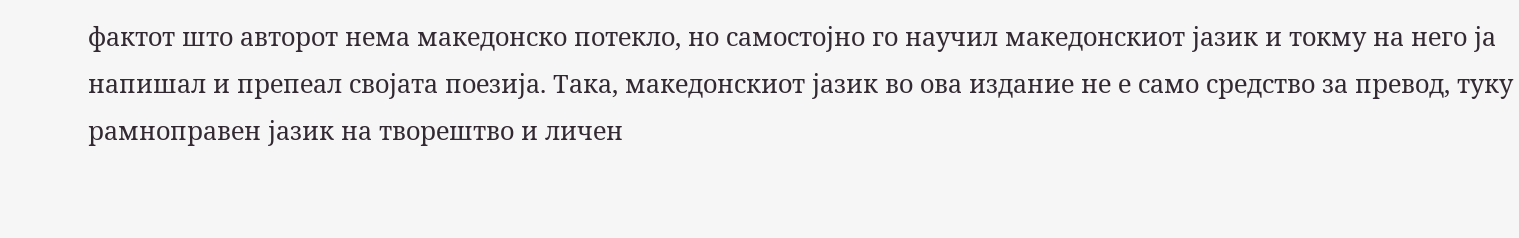фактот што авторот нема македонско потекло, но самостојно го научил македонскиот јазик и токму на него ја напишал и препеал својата поезија. Така, македонскиот јазик во ова издание не е само средство за превод, туку рамноправен јазик на творештво и личен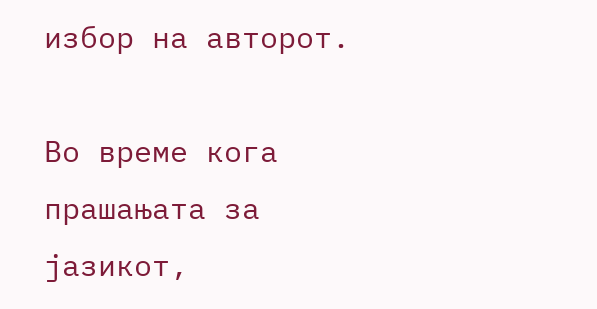избор на авторот.

Во време кога прашањата за јазикот,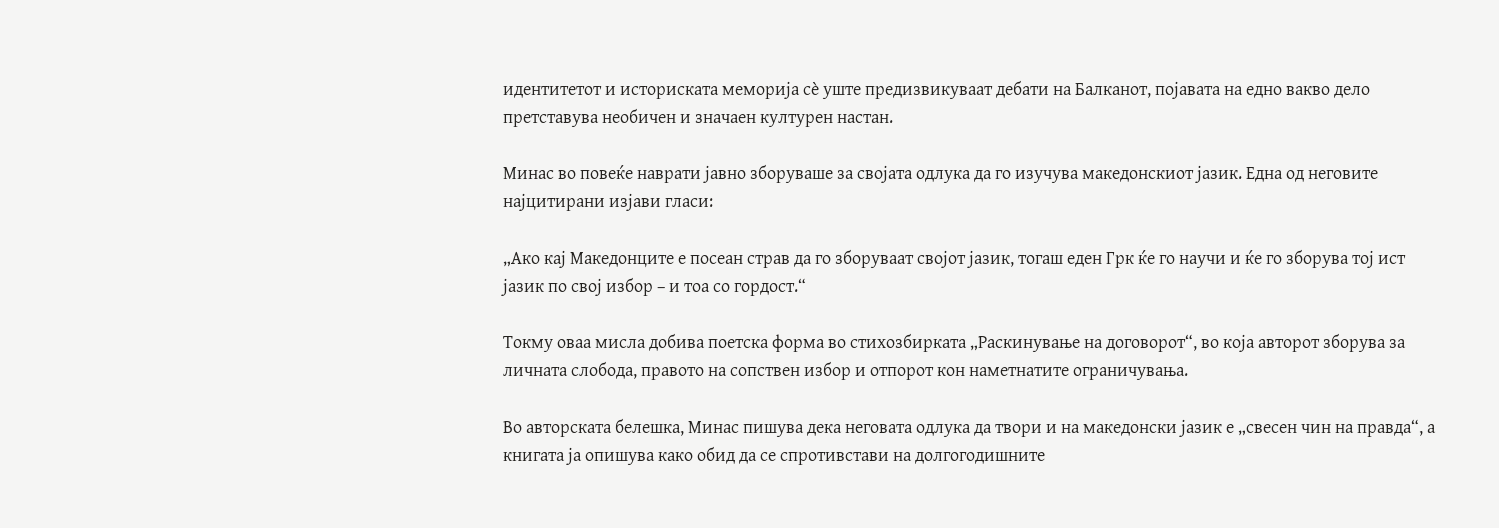идентитетот и историската меморија сè уште предизвикуваат дебати на Балканот, појавата на едно вакво дело претставува необичен и значаен културен настан.

Минас во повеќе наврати јавно зборуваше за својата одлука да го изучува македонскиот јазик. Една од неговите најцитирани изјави гласи:

„Ако кај Македонците е посеан страв да го зборуваат својот јазик, тогаш еден Грк ќе го научи и ќе го зборува тој ист јазик по свој избор – и тоа со гордост.“

Токму оваа мисла добива поетска форма во стихозбирката „Раскинување на договорот“, во која авторот зборува за личната слобода, правото на сопствен избор и отпорот кон наметнатите ограничувања.

Во авторската белешка, Минас пишува дека неговата одлука да твори и на македонски јазик е „свесен чин на правда“, а книгата ја опишува како обид да се спротивстави на долгогодишните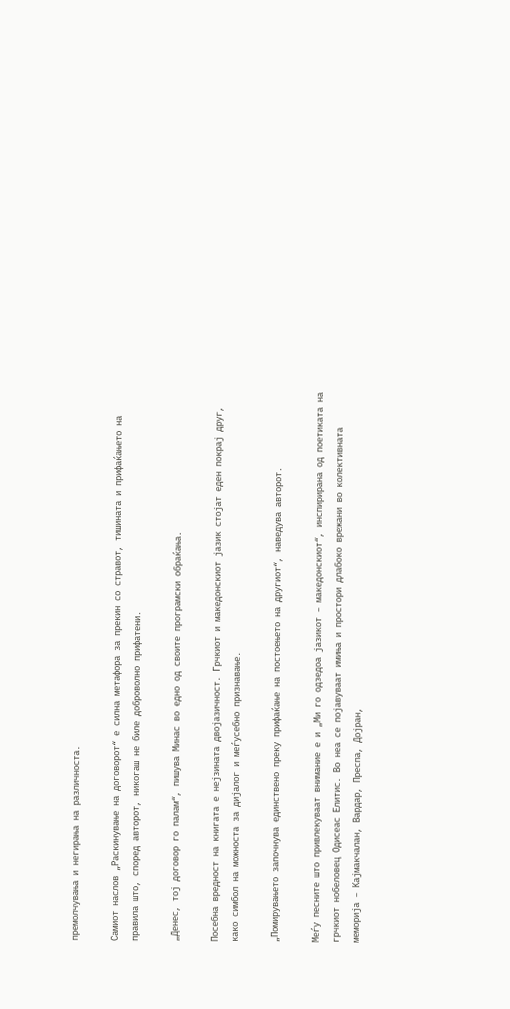премолчувања и негирања на различноста.

Самиот наслов „Раскинување на договорот“ е силна метафора за прекин со стравот, тишината и прифаќањето на правила што, според авторот, никогаш не биле доброволно прифатени.

„Денес, тој договор го палам“, пишува Минас во едно од своите програмски обраќања.

Посебна вредност на книгата е нејзината двојазичност. Грчкиот и македонскиот јазик стојат еден покрај друг, како симбол на можноста за дијалог и меѓусебно признавање.

„Помирувањето започнува единствено преку прифаќање на постоењето на другиот“, наведува авторот.

Меѓу песните што привлекуваат внимание е и „Ми го одзедоа јазикот – македонскиот“, инспирирана од поетиката на грчкиот нобеловец Одисеас Елитис. Во неа се појавуваат имиња и простори длабоко врежани во колективната меморија – Кајмакчалан, Вардар, Преспа, Дојран,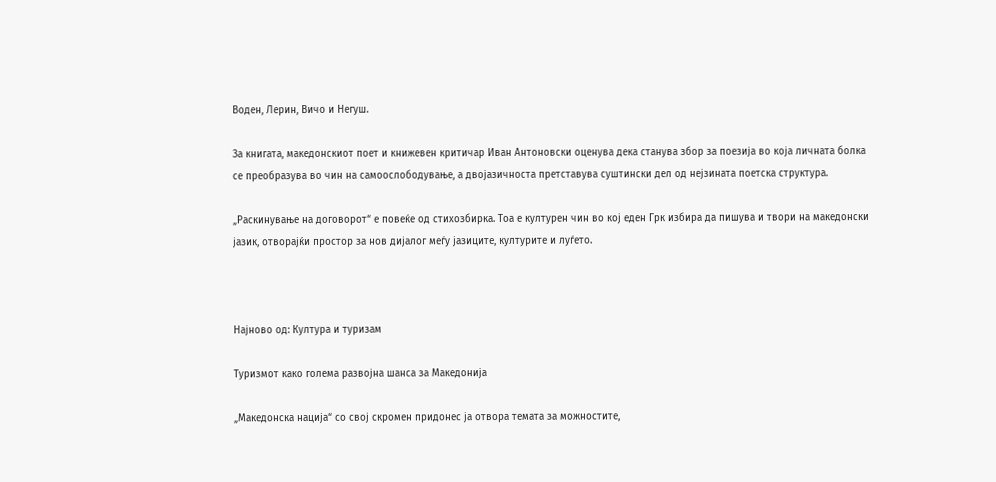Воден, Лерин, Вичо и Негуш.

За книгата, македонскиот поет и книжевен критичар Иван Антоновски оценува дека станува збор за поезија во која личната болка се преобразува во чин на самоослободување, а двојазичноста претставува суштински дел од нејзината поетска структура.

„Раскинување на договорот“ е повеќе од стихозбирка. Тоа е културен чин во кој еден Грк избира да пишува и твори на македонски јазик, отворајќи простор за нов дијалог меѓу јазиците, културите и луѓето.



Најново од: Култура и туризам

Туризмот како голема развојна шанса за Македонија

„Македонска нација“ со свој скромен придонес ја отвора темата за можностите,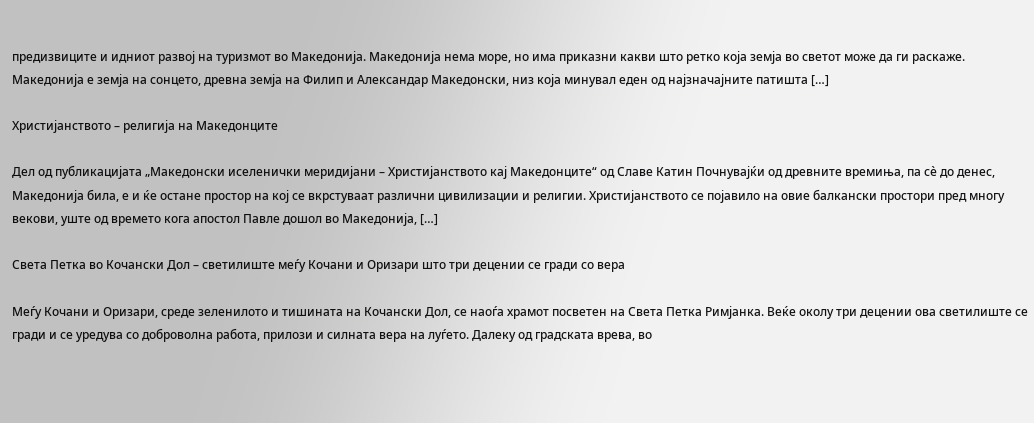предизвиците и идниот развој на туризмот во Македонија. Македонија нема море, но има приказни какви што ретко која земја во светот може да ги раскаже. Македонија е земја на сонцето, древна земја на Филип и Александар Македонски, низ која минувал еден од најзначајните патишта […]

Христијанството – религија на Македонците

Дел од публикацијата „Македонски иселенички меридијани – Христијанството кај Македонците“ од Славе Катин Почнувајќи од древните времиња, па сè до денес, Македонија била, е и ќе остане простор на кој се вкрстуваат различни цивилизации и религии. Христијанството се појавило на овие балкански простори пред многу векови, уште од времето кога апостол Павле дошол во Македонија, […]

Света Петка во Кочански Дол – светилиште меѓу Кочани и Оризари што три децении се гради со вера

Меѓу Кочани и Оризари, среде зеленилото и тишината на Кочански Дол, се наоѓа храмот посветен на Света Петка Римјанка. Веќе околу три децении ова светилиште се гради и се уредува со доброволна работа, прилози и силната вера на луѓето. Далеку од градската врева, во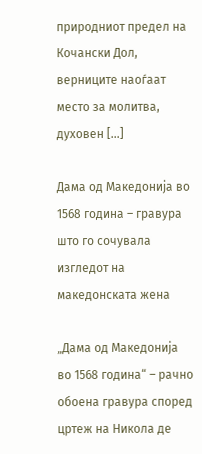природниот предел на Кочански Дол, верниците наоѓаат место за молитва, духовен […]

Дама од Македонија во 1568 година – гравура што го сочувала изгледот на македонската жена

„Дама од Македонија во 1568 година“ – рачно обоена гравура според цртеж на Никола де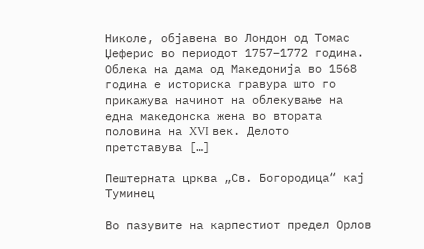Николе, објавена во Лондон од Томас Џеферис во периодот 1757–1772 година. Облека на дама од Македонија во 1568 година е историска гравура што го прикажува начинот на облекување на една македонска жена во втората половина на XVI век. Делото претставува […]

Пештерната црква „Св. Богородица“ кај Туминец

Во пазувите на карпестиот предел Орлов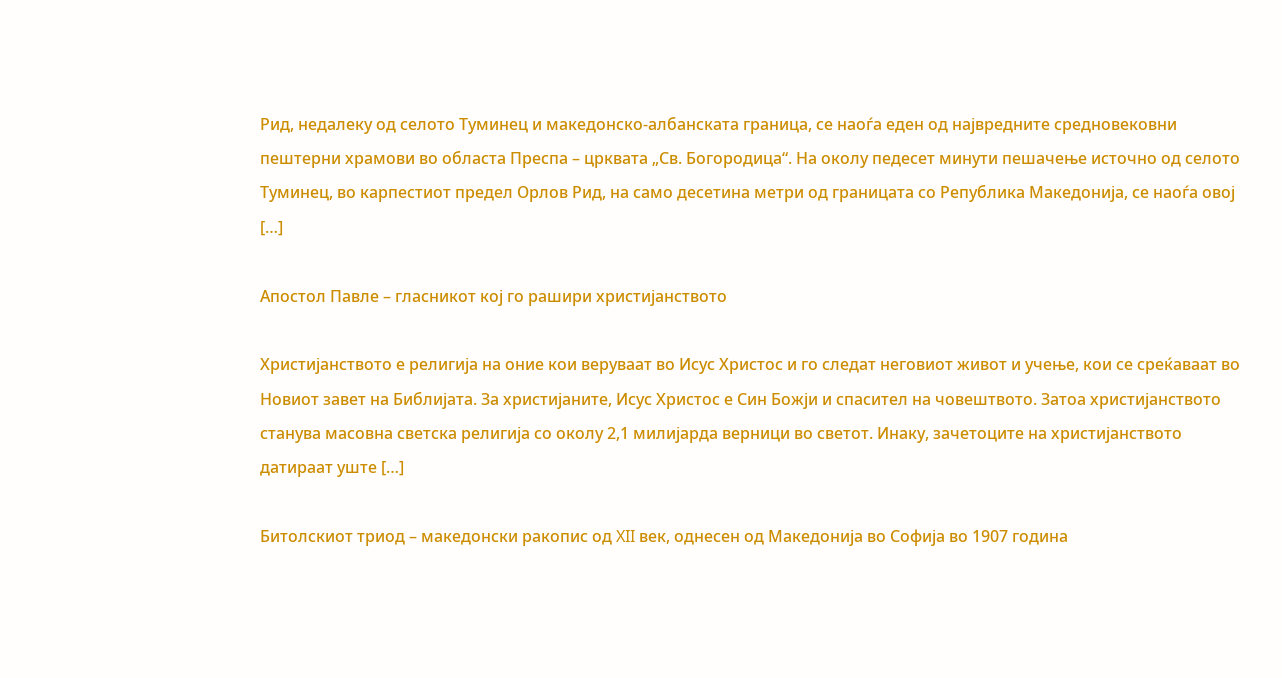Рид, недалеку од селото Туминец и македонско-албанската граница, се наоѓа еден од највредните средновековни пештерни храмови во областа Преспа – црквата „Св. Богородица“. На околу педесет минути пешачење источно од селото Туминец, во карпестиот предел Орлов Рид, на само десетина метри од границата со Република Македонија, се наоѓа овој […]

Апостол Павле – гласникот кој го рашири христијанството

Христијанството е религија на оние кои веруваат во Исус Христос и го следат неговиот живот и учење, кои се среќаваат во Новиот завет на Библијата. За христијаните, Исус Христос е Син Божји и спасител на човештвото. Затоа христијанството станува масовна светска религија со околу 2,1 милијарда верници во светот. Инаку, зачетоците на христијанството датираат уште […]

Битолскиот триод – македонски ракопис од XII век, однесен од Македонија во Софија во 1907 година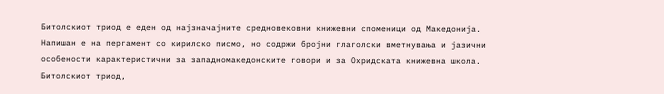Битолскиот триод е еден од најзначајните средновековни книжевни споменици од Македонија. Напишан е на пергамент со кирилско писмо, но содржи бројни глаголски вметнувања и јазични особености карактеристични за западномакедонските говори и за Охридската книжевна школа. Битолскиот триод,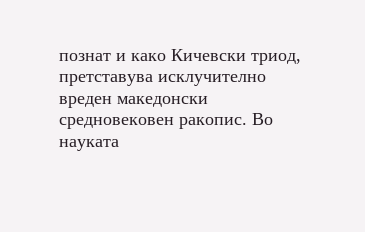познат и како Кичевски триод, претставува исклучително вреден македонски средновековен ракопис. Во науката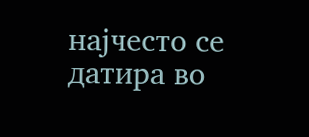најчесто се датира во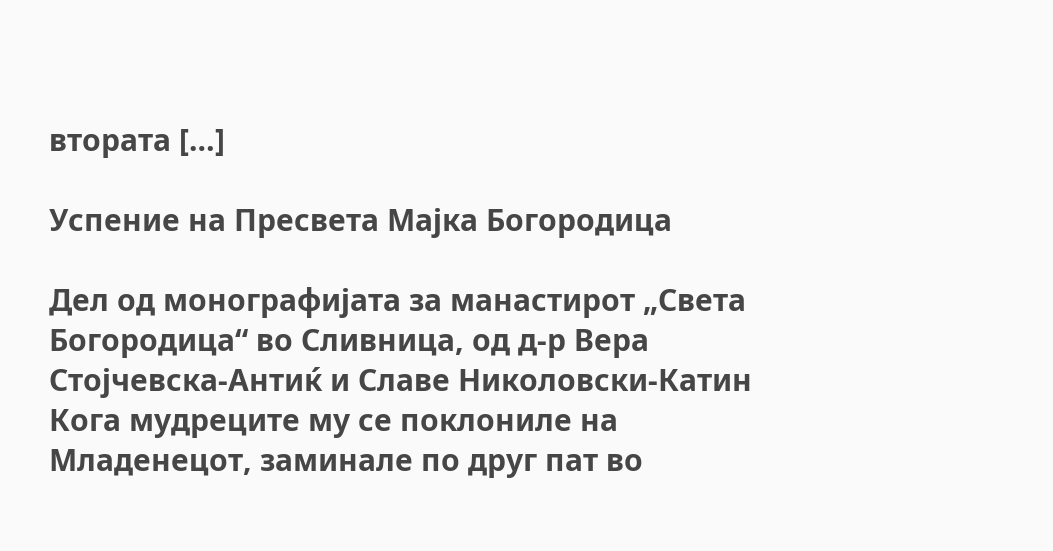втората […]

Успение на Пресвета Мајка Богородица

Дел од монографијата за манастирот „Света Богородица“ во Сливница, од д-р Вера Стојчевска-Антиќ и Славе Николовски-Катин Кога мудреците му се поклониле на Младенецот, заминале по друг пат во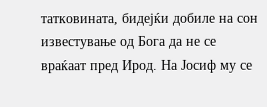татковината, бидејќи добиле на сон известување од Бога да не се враќаат пред Ирод. На Јосиф му се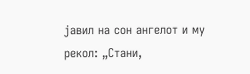јавил на сон ангелот и му рекол: „Стани,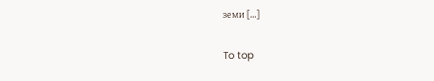земи […]

To top